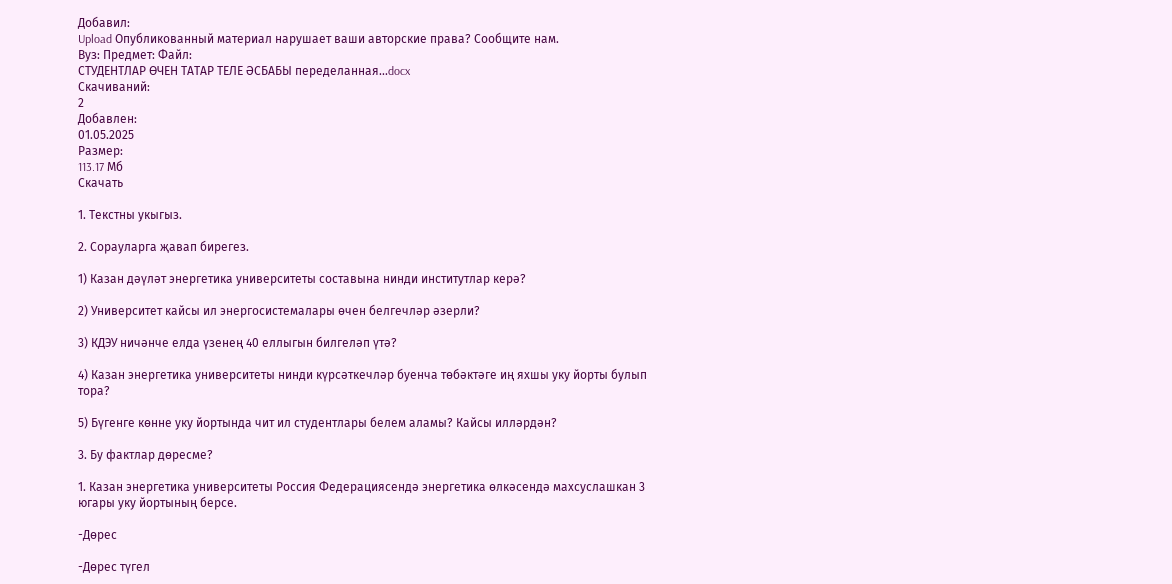Добавил:
Upload Опубликованный материал нарушает ваши авторские права? Сообщите нам.
Вуз: Предмет: Файл:
СТУДЕНТЛАР ӨЧЕН ТАТАР ТЕЛЕ ӘСБАБЫ переделанная...docx
Скачиваний:
2
Добавлен:
01.05.2025
Размер:
113.17 Mб
Скачать

1. Текстны укыгыз.

2. Сорауларга җавап бирегез.

1) Казан дәүләт энергетика университеты составына нинди институтлар керә?

2) Университет кайсы ил энергосистемалары өчен белгечләр әзерли?

3) КДЭУ ничәнче елда үзенең 40 еллыгын билгеләп үтә?

4) Казан энергетика университеты нинди күрсәткечләр буенча төбәктәге иң яхшы уку йорты булып тора?

5) Бүгенге көнне уку йортында чит ил студентлары белем аламы? Кайсы илләрдән?

3. Бу фактлар дөресме?

1. Казан энергетика университеты Россия Федерациясендә энергетика өлкәсендә махсуслашкан 3 югары уку йортының берсе.

-Дөрес

-Дөрес түгел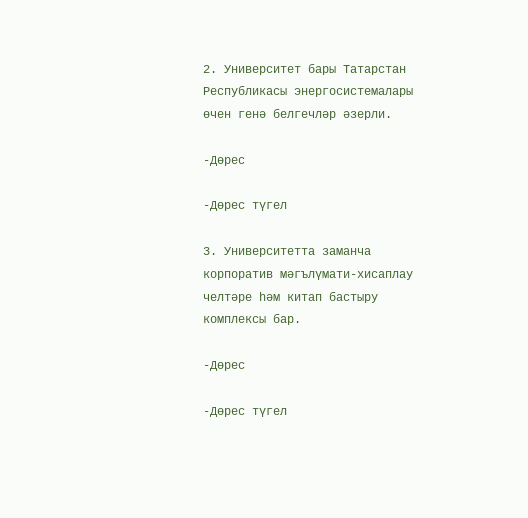2. Университет бары Татарстан Республикасы энергосистемалары өчен генә белгечләр әзерли.

-Дөрес

-Дөрес түгел

3. Университетта заманча корпоратив мәгълүмати-хисаплау челтәре һәм китап бастыру комплексы бар.

-Дөрес

-Дөрес түгел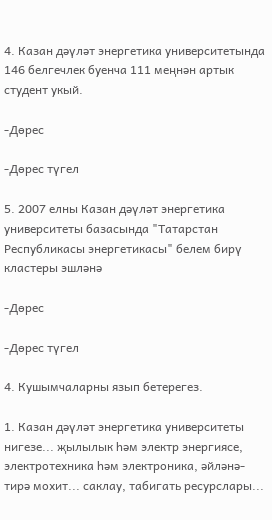4. Казан дәүләт энергетика университетында 146 белгечлек буенча 111 меңнән артык студент укый.

-Дөрес

-Дөрес түгел

5. 2007 елны Казан дәүләт энергетика университеты базасында "Татарстан Республикасы энергетикасы" белем бирү кластеры эшләнә

-Дөрес

-Дөрес түгел

4. Кушымчаларны язып бетерегез.

1. Казан дәүләт энергетика университеты нигезе... җылылык һәм электр энергиясе, электротехника һәм электроника, әйләнә-тирә мохит... саклау, табигать ресурслары...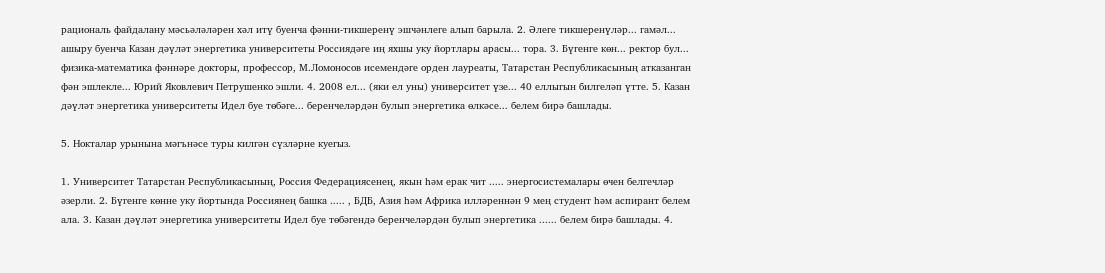рациональ файдалану мәсьәләләрен хәл итү буенча фәнни-тикшеренү эшчәнлеге алып барыла. 2. Әлеге тикшеренүләр... гамәл... ашыру буенча Казан дәүләт энергетика университеты Россиядәге иң яхшы уку йортлары арасы... тора. 3. Бүгенге көн... ректор бул... физика-математика фәннәре докторы, профессор, М.Ломоносов исемендәге орден лауреаты, Татарстан Республикасының атказанган фән эшлекле... Юрий Яковлевич Петрушенко эшли. 4. 2008 ел... (яки ел уны) университет үзе... 40 еллыгын билгеләп үтте. 5. Казан дәүләт энергетика университеты Идел буе төбәге... беренчеләрдән булып энергетика өлкәсе... белем бирә башлады.

5. Нокталар урынына мәгънәсе туры килгән сүзләрне куегыз.

1. Университет Татарстан Республикасының, Россия Федерациясенең, якын һәм ерак чит ..... энергосистемалары өчен белгечләр әзерли. 2. Бүгенге көнне уку йортында Россиянең башка ..... , БДБ, Азия һәм Африка илләреннән 9 мең студент һәм аспирант белем ала. 3. Казан дәүләт энергетика университеты Идел буе төбәгендә беренчеләрдән булып энергетика ...... белем бирә башлады. 4.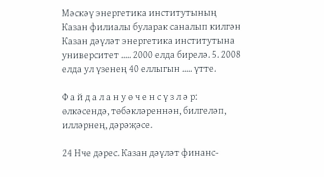Мәскәү энергетика институтының Казан филиалы буларак саналып килгән Казан дәүләт энергетика институтына университет ..... 2000 елда бирелә. 5. 2008 елда ул үзенең 40 еллыгын ..... үтте.

Ф а й д а л а н у ө ч е н с ү з л ә р: өлкәсендә, төбәкләреннән, билгеләп, илләрнең, дәрәҗәсе.

24 Нче дәрес. Казан дәүләт финанс-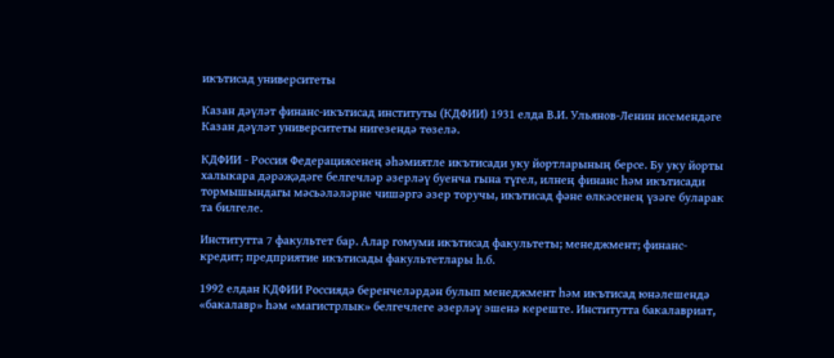икътисад университеты

Казан дәүләт финанс-икътисад институты (КДФИИ) 1931 елда В.И. Ульянов-Ленин исемендәге Казан дәүләт университеты нигезендә төзелә.

КДФИИ - Россия Федерациясенең әһәмиятле икътисади уку йортларының берсе. Бу уку йорты халыкара дәрәҗәдәге белгечләр әзерләү буенча гына түгел, илнең финанс һәм икътисади тормышындагы мәсьәләләрне чишәргә әзер торучы, икътисад фәне өлкәсенең үзәге буларак та билгеле.

Институтта 7 факультет бар. Алар гомуми икътисад факультеты; менеджмент; финанс-кредит; предприятие икътисады факультетлары һ.б.

1992 елдан КДФИИ Россиядә беренчеләрдән булып менеджмент һәм икътисад юнәлешендә «бакалавр» һәм «магистрлык» белгечлеге әзерләү эшенә кереште. Институтта бакалавриат,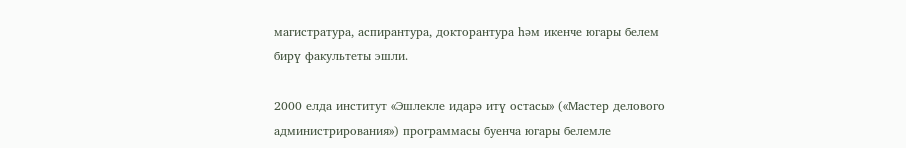магистратура, аспирантура, докторантура һәм икенче югары белем бирү факультеты эшли.

2000 елда институт «Эшлекле идарә итү остасы» («Мастер делового администрирования») программасы буенча югары белемле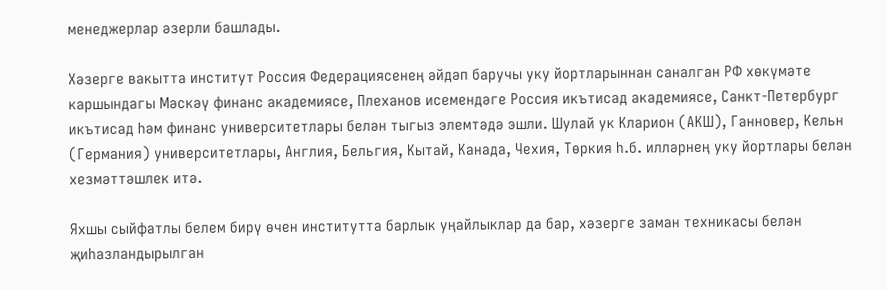менеджерлар әзерли башлады.

Хәзерге вакытта институт Россия Федерациясенең әйдәп баручы уку йортларыннан саналган РФ хөкүмәте каршындагы Мәскәү финанс академиясе, Плеханов исемендәге Россия икътисад академиясе, Санкт-Петербург икътисад һәм финанс университетлары белән тыгыз элемтәдә эшли. Шулай ук Кларион (АКШ), Ганновер, Кельн (Германия) университетлары, Англия, Бельгия, Кытай, Канада, Чехия, Төркия һ.б. илләрнең уку йортлары белән хезмәттәшлек итә.

Яхшы сыйфатлы белем бирү өчен институтта барлык уңайлыклар да бар, хәзерге заман техникасы белән җиһазландырылган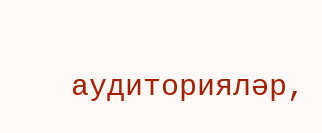аудиторияләр,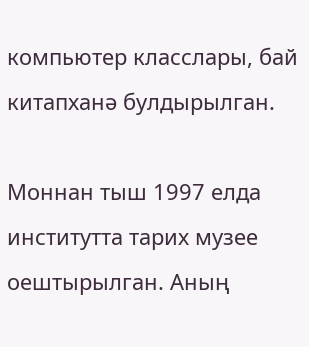компьютер класслары, бай китапханә булдырылган.

Моннан тыш 1997 елда институтта тарих музее оештырылган. Аның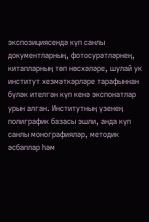экспозициясендә күп санлы документларның, фотосурәтләрнең, китапларның төп нөсхәләре, шулай ук институт хезмәткәрләре тарафыннан бүләк ителгән күп кенә экспонатлар урын алган. Институтның үзенең полиграфик базасы эшли, анда күп санлы монографияләр, методик әсбаплар һәм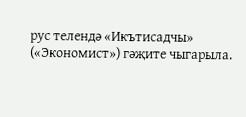рус телендә «Икътисадчы» («Экономист») гәҗите чыгарыла.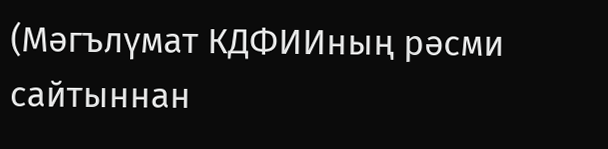(Мәгълүмат КДФИИның рәсми сайтыннан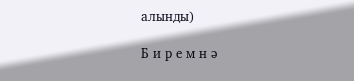алынды)

Б и р е м н ә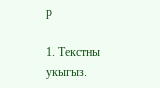р

1. Текстны укыгыз.